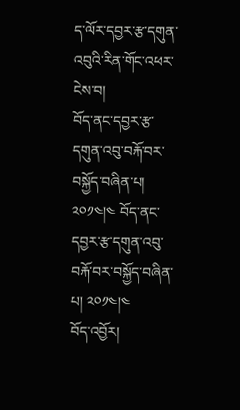ད་ལོར་དབྱར་རྩ་དགུན་འབུའི་རིན་གོང་འཕར་ངེས་བ།
བོད་ནང་དབྱར་རྩ་དགུན་འབུ་བརྐོ་བར་བསྐྱོད་བཞིན་པ། ༢༠༡༤།༤ བོད་ནང་དབྱར་རྩ་དགུན་འབུ་བརྐོ་བར་བསྐྱོད་བཞིན་པ། ༢༠༡༤།༤
བོད་འབྱོར།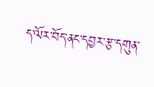ད་ལོར་བོད་ནང་དབྱར་རྩ་དགུན་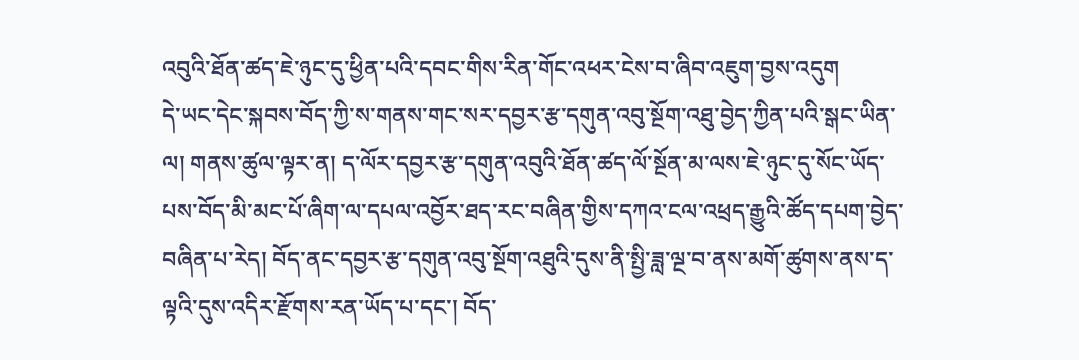འབུའི་ཐོན་ཚད་ཇེ་ཉུང་དུ་ཕྱིན་པའི་དབང་གིས་རིན་གོང་འཕར་ངེས་བ་ཞིབ་འཇུག་བྱས་འདུག
དེ་ཡང་དེང་སྐབས་བོད་ཀྱི་ས་གནས་གང་སར་དབྱར་རྩ་དགུན་འབུ་སྔོག་འཐུ་བྱེད་ཀྱིན་པའི་སྒང་ཡིན་ལ། གནས་ཚུལ་ལྟར་ན། ད་ལོར་དབྱར་རྩ་དགུན་འབུའི་ཐོན་ཚད་ལོ་སྔོན་མ་ལས་ཇེ་ཉུང་དུ་སོང་ཡོད་པས་བོད་མི་མང་པོ་ཞིག་ལ་དཔལ་འབྱོར་ཐད་རང་བཞིན་གྱིས་དཀའ་ངལ་འཕྲད་རྒྱུའི་ཚོད་དཔག་བྱེད་བཞིན་པ་རེད། བོད་ནང་དབྱར་རྩ་དགུན་འབུ་སྔོག་འཐུའི་དུས་ནི་སྤྱི་ཟླ་ལྔ་བ་ནས་མགོ་ཚུགས་ནས་ད་ལྟའི་དུས་འདིར་རྫོགས་རན་ཡོད་པ་དང་། བོད་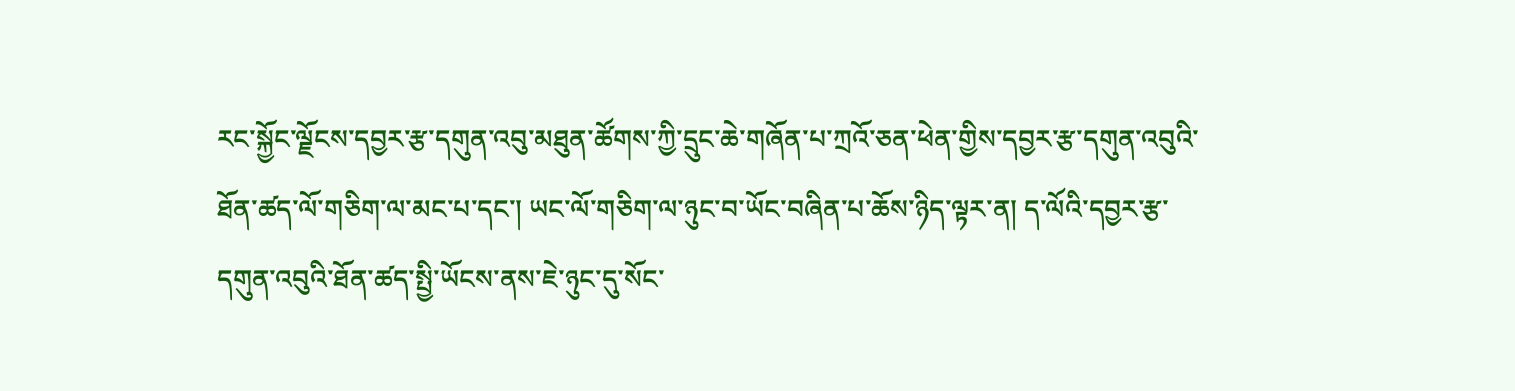རང་སྐྱོང་ལྗོངས་དབྱར་རྩ་དགུན་འབུ་མཐུན་ཚོགས་ཀྱི་དྲུང་ཆེ་གཞོན་པ་ཀྲའོ་ཅན་ཕེན་གྱིས་དབྱར་རྩ་དགུན་འབུའི་ཐོན་ཚད་ལོ་གཅིག་ལ་མང་པ་དང་། ཡང་ལོ་གཅིག་ལ་ཉུང་བ་ཡོང་བཞིན་པ་ཆོས་ཉིད་ལྟར་ན། ད་ལོའི་དབྱར་རྩ་དགུན་འབུའི་ཐོན་ཚད་སྤྱི་ཡོངས་ནས་ཇེ་ཉུང་དུ་སོང་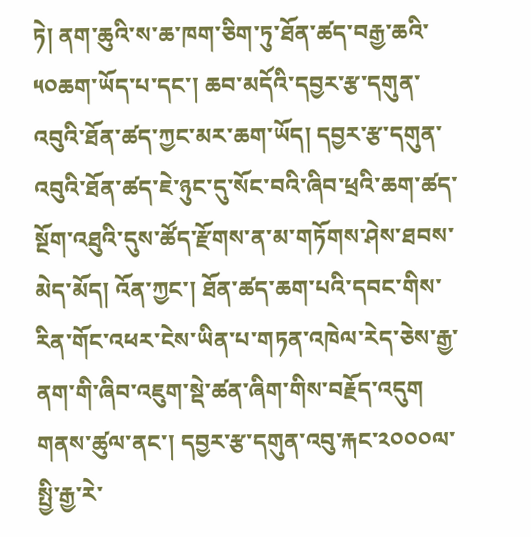ཏེ། ནག་ཆུའི་ས་ཆ་ཁག་ཅིག་ཏུ་ཐོན་ཚད་བརྒྱ་ཆའི་༥༠ཆག་ཡོད་པ་དང་། ཆབ་མདོའི་དབྱར་རྩ་དགུན་འབུའི་ཐོན་ཚད་ཀྱང་མར་ཆག་ཡོད། དབྱར་རྩ་དགུན་འབུའི་ཐོན་ཚད་ཇེ་ཉུང་དུ་སོང་བའི་ཞིབ་ཕྲའི་ཆག་ཚད་སྔོག་འཐུའི་དུས་ཚོད་རྫོགས་ན་མ་གཏོགས་ཤེས་ཐབས་མེད་མོད། འོན་ཀྱང་། ཐོན་ཚད་ཆག་པའི་དབང་གིས་རིན་གོང་འཕར་ངེས་ཡིན་པ་གཏན་འཁེལ་རེད་ཅེས་རྒྱ་ནག་གི་ཞིབ་འཇུག་སྡེ་ཚན་ཞིག་གིས་བརྗོད་འདུག
གནས་ཚུལ་ནང་། དབྱར་རྩ་དགུན་འབུ་རྐང་༢༠༠༠ལ་སྤྱི་རྒྱ་རེ་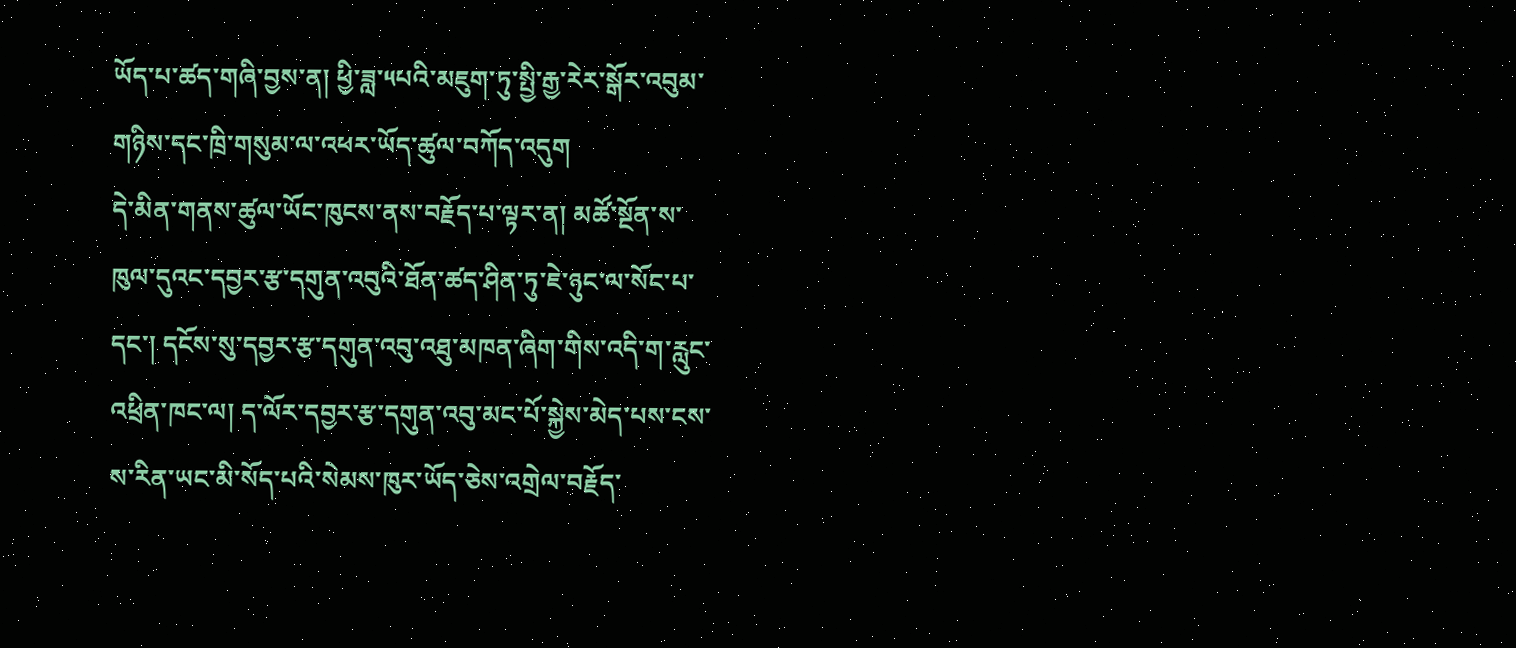ཡོད་པ་ཚད་གཞི་བྱས་ན། ཕྱི་ཟླ་༥པའི་མཇུག་ཏུ་སྤྱི་རྒྱ་རེར་སྒོར་འབུམ་གཉིས་དང་ཁྲི་གསུམ་ལ་འཕར་ཡོད་ཚུལ་བཀོད་འདུག
དེ་མིན་གནས་ཚུལ་ཡོང་ཁུངས་ནས་བརྗོད་པ་ལྟར་ན། མཚོ་སྔོན་ས་ཁུལ་དུའང་དབྱར་རྩ་དགུན་འབུའི་ཐོན་ཚད་ཤིན་ཏུ་ཇེ་ཉུང་ལ་སོང་པ་དང་། དངོས་སུ་དབྱར་རྩ་དགུན་འབུ་འཐུ་མཁན་ཞིག་གིས་འདི་ག་རླུང་འཕྲིན་ཁང་ལ། ད་ལོར་དབྱར་རྩ་དགུན་འབུ་མང་པོ་སྐྱེས་མེད་པས་ངས་ས་རིན་ཡང་མི་སོད་པའི་སེམས་ཁུར་ཡོད་ཅེས་འགྲེལ་བརྗོད་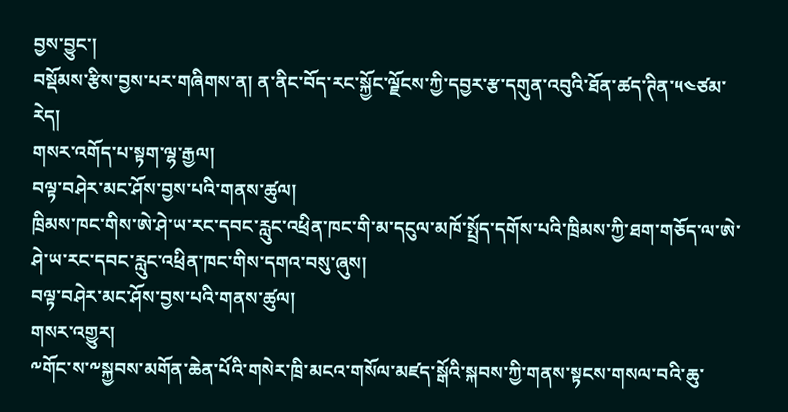བྱས་བྱུང་།
བསྡོམས་རྩིས་བྱས་པར་གཞིགས་ན། ན་ནིང་བོད་རང་སྐྱོང་ལྗོངས་ཀྱི་དབྱར་རྩ་དགུན་འབུའི་ཐོན་ཚད་ཊིན་༥༤ཙམ་རེད།
གསར་འགོད་པ་སྟག་ལྷ་རྒྱལ།
བལྟ་བཤེར་མང་ཤོས་བྱས་པའི་གནས་ཚུལ།
ཁྲིམས་ཁང་གིས་ཨེ་ཤེ་ཡ་རང་དབང་རླུང་འཕྲིན་ཁང་གི་མ་དངུལ་མཁོ་སྤྲོད་དགོས་པའི་ཁྲིམས་ཀྱི་ཐག་གཅོད་ལ་ཨེ་ཤེ་ཡ་རང་དབང་རླུང་འཕྲིན་ཁང་གིས་དགའ་བསུ་ཞུས།
བལྟ་བཤེར་མང་ཤོས་བྱས་པའི་གནས་ཚུལ།
གསར་འགྱུར།
༸གོང་ས་༸སྐྱབས་མགོན་ཆེན་པོའི་གསེར་ཁྲི་མངའ་གསོལ་མཛད་སྒོའི་སྐབས་ཀྱི་གནས་སྟངས་གསལ་བའི་ཆུ་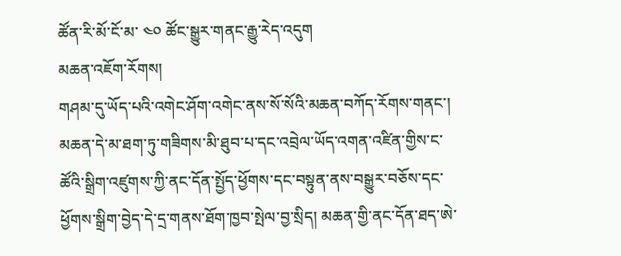ཚོན་རི་མོ་ངོ་མ་ ༤༠ ཚོང་སྒྱུར་གནང་རྒྱུ་རེད་འདུག
མཆན་འཇོག་རོགས།
གཤམ་དུ་ཡོད་པའི་འགེང་ཤོག་འགེང་ནས་སོ་སོའི་མཆན་བཀོད་རོགས་གནང་། མཆན་དེ་མ་ཐག་ཏུ་གཟིགས་མི་ཐུབ་པ་དང་འབྲེལ་ཡོད་འགན་འཛིན་གྱིས་ང་ཚོའི་སྒྲིག་འཛུགས་ཀྱི་ནང་དོན་སྤྱོད་ཕྱོགས་དང་བསྟུན་ནས་བསྒྱུར་བཅོས་དང་ཕྱོགས་སྒྲིག་བྱེད་དེ་དྲ་གནས་ཐོག་ཁྱབ་སྤེལ་བྱ་སྲིད། མཆན་གྱི་ནང་དོན་ཐད་ཨེ་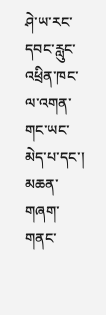ཤེ་ཡ་རང་དབང་རླུང་འཕྲིན་ཁང་ལ་འགན་གང་ཡང་མེད་པ་དང་། མཆན་གཞག་གནང་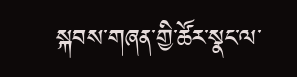སྐབས་གཞན་གྱི་ཚོར་སྣང་ལ་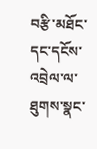བརྩི་མཐོང་དང་དངོས་འབྲེལ་ལ་ཐུགས་སྣང་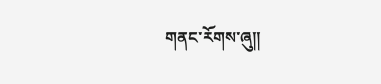གནང་རོགས་ཞུ༎